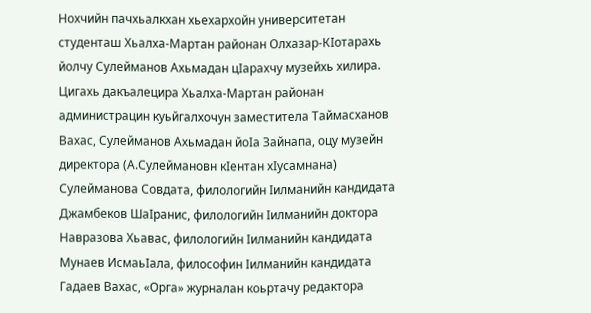Нохчийн пачхьалкхан хьехархойн университетан студенташ Хьалха-Мартан районан Олхазар-КIотарахь йолчу Сулейманов Ахьмадан цIарахчу музейхь хилира. Цигахь дакъалецира Хьалха-Мартан районан администрацин куьйгалхочун заместитела Таймасханов Вахас, Сулейманов Ахьмадан йоIа Зайнапа, оцу музейн директора (А.Сулеймановн кIентан хIусамнана) Сулейманова Совдата, филологийн Iилманийн кандидата Джамбеков ШаIранис, филологийн Iилманийн доктора Навразова Хьавас, филологийн Iилманийн кандидата Мунаев ИсмаьIала, философин Iилманийн кандидата Гадаев Вахас, «Орга» журналан коьртачу редактора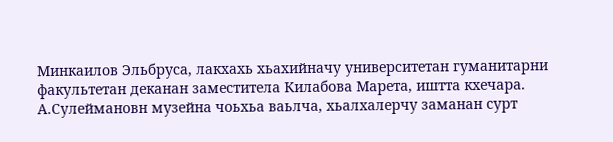Минкаилов Эльбруса, лакхахь хьахийначу университетан гуманитарни факультетан деканан заместитела Килабова Марета, иштта кхечара.
А.Сулеймановн музейна чоьхьа ваьлча, хьалхалерчу заманан сурт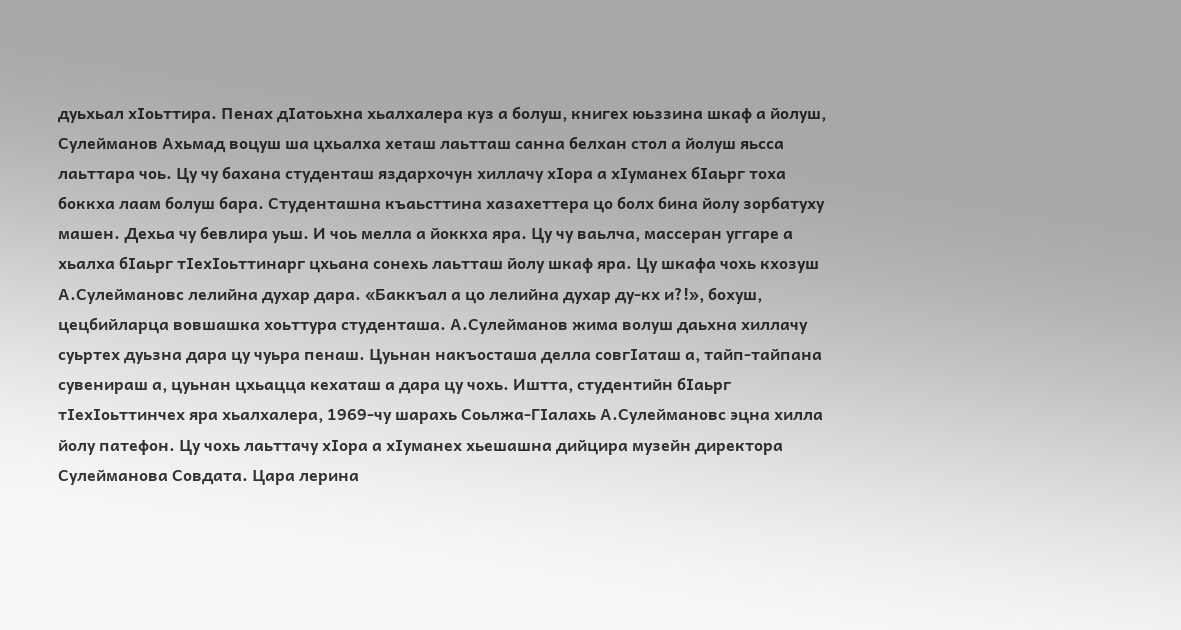дуьхьал хIоьттира. Пенах дIатоьхна хьалхалера куз а болуш, книгех юьззина шкаф а йолуш, Сулейманов Ахьмад воцуш ша цхьалха хеташ лаьтташ санна белхан стол а йолуш яьсса лаьттара чоь. Цу чу бахана студенташ яздархочун хиллачу хIора а хIуманех бIаьрг тоха боккха лаам болуш бара. Студенташна къаьсттина хазахеттера цо болх бина йолу зорбатуху машен. Дехьа чу бевлира уьш. И чоь мелла а йоккха яра. Цу чу ваьлча, массеран уггаре а хьалха бIаьрг тIехIоьттинарг цхьана сонехь лаьтташ йолу шкаф яра. Цу шкафа чохь кхозуш А.Сулеймановс лелийна духар дара. «Баккъал а цо лелийна духар ду-кх и?!», бохуш, цецбийларца вовшашка хоьттура студенташа. А.Сулейманов жима волуш даьхна хиллачу суьртех дуьзна дара цу чуьра пенаш. Цуьнан накъосташа делла совгIаташ а, тайп-тайпана сувенираш а, цуьнан цхьацца кехаташ а дара цу чохь. Иштта, студентийн бIаьрг тIехIоьттинчех яра хьалхалера, 1969-чу шарахь Соьлжа-ГIалахь А.Сулеймановс эцна хилла йолу патефон. Цу чохь лаьттачу хIора а хIуманех хьешашна дийцира музейн директора Сулейманова Совдата. Цара лерина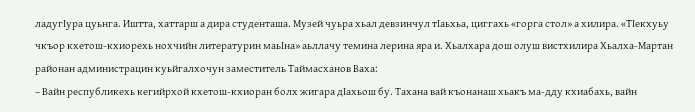ладугIура цуьнга. Иштта, хаттарш а дира студенташа. Музей чуьра хьал девзинчул тIаьхьа, циггахь «горга стол» а хилира. «ТIекхуьу чкъор кхетош-кхиорехь нохчийн литературин маьIна» аьллачу темина лерина яра и. Хьалхара дош олуш вистхилира Хьалха-Мартан районан администрацин куьйгалхочун заместитель Таймасханов Ваха:
– Вайн республикехь кегийрхой кхетош-кхиоран болх жигара дIахьош бу. Тахана вай къонанаш хьакъ ма-дду кхиабахь, вайн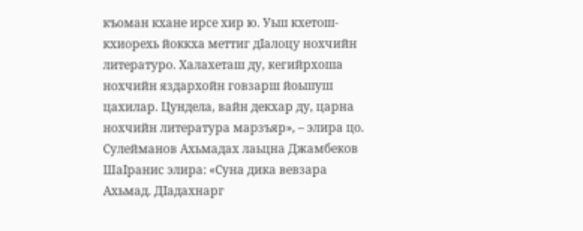къоман кхане ирсе хир ю. Уьш кхетош-кхиорехь йоккха меттиг дIалоцу нохчийн литературо. Халахеташ ду, кегийрхоша нохчийн яздархойн говзарш йоьшуш цахилар. Цундела, вайн декхар ду, царна нохчийн литература марзъяр», – элира цо.
Сулейманов Ахьмадах лаьцна Джамбеков ШаIранис элира: «Суна дика вевзара Ахьмад. ДIадахнарг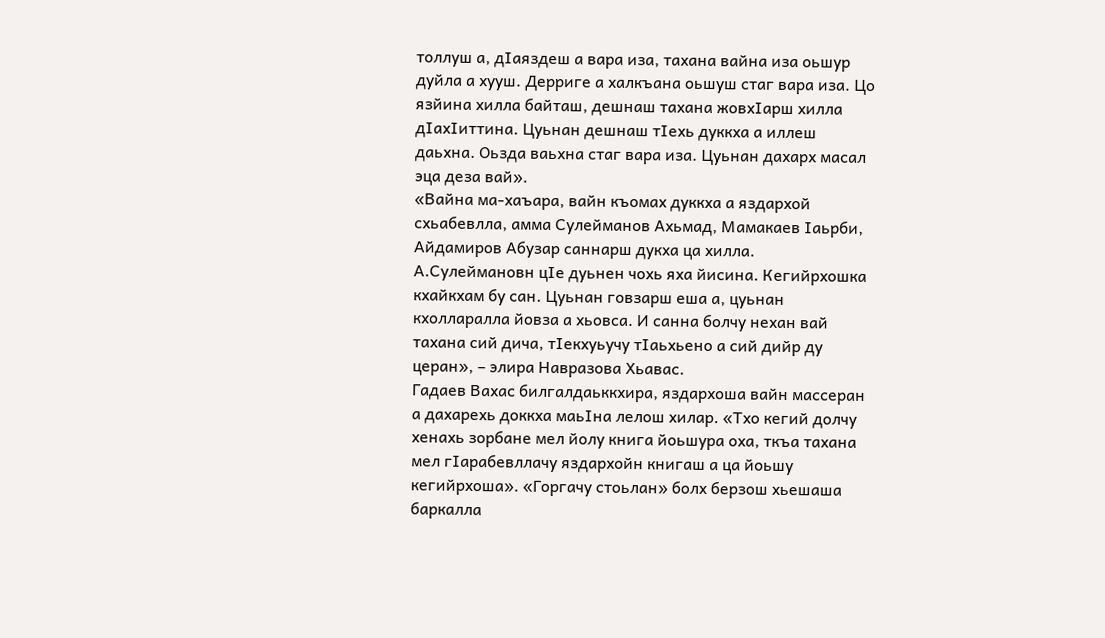толлуш а, дIаяздеш а вара иза, тахана вайна иза оьшур дуйла а хууш. Дерриге а халкъана оьшуш стаг вара иза. Цо язйина хилла байташ, дешнаш тахана жовхIарш хилла дIахIиттина. Цуьнан дешнаш тIехь дуккха а иллеш даьхна. Оьзда ваьхна стаг вара иза. Цуьнан дахарх масал эца деза вай».
«Вайна ма-хаъара, вайн къомах дуккха а яздархой схьабевлла, амма Сулейманов Ахьмад, Мамакаев Iаьрби, Айдамиров Абузар саннарш дукха ца хилла. А.Сулеймановн цIе дуьнен чохь яха йисина. Кегийрхошка кхайкхам бу сан. Цуьнан говзарш еша а, цуьнан кхолларалла йовза а хьовса. И санна болчу нехан вай тахана сий дича, тIекхуьучу тIаьхьено а сий дийр ду церан», – элира Навразова Хьавас.
Гадаев Вахас билгалдаьккхира, яздархоша вайн массеран а дахарехь доккха маьIна лелош хилар. «Тхо кегий долчу хенахь зорбане мел йолу книга йоьшура оха, ткъа тахана мел гIарабевллачу яздархойн книгаш а ца йоьшу кегийрхоша». «Горгачу стоьлан» болх берзош хьешаша баркалла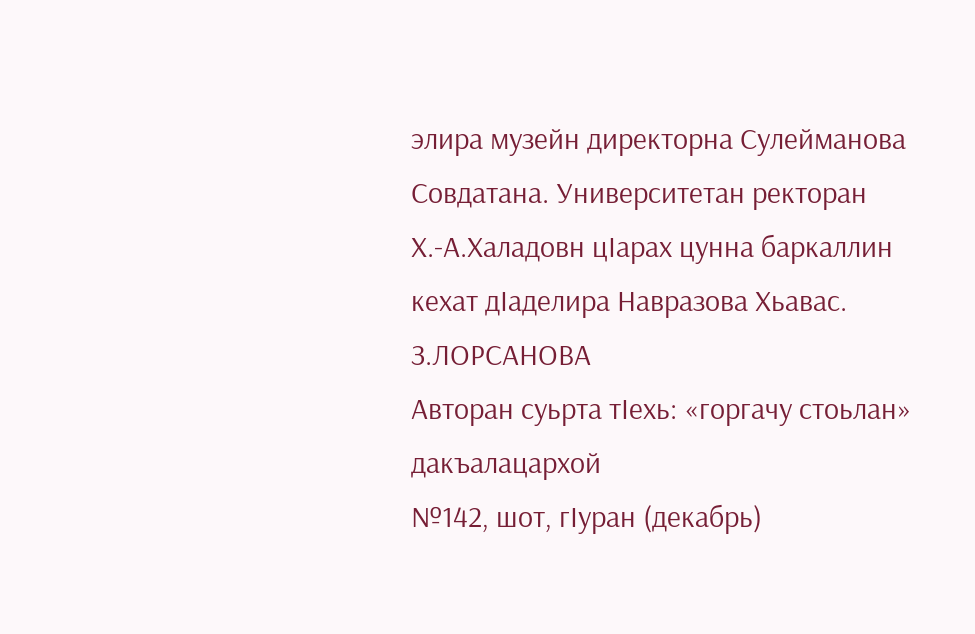элира музейн директорна Сулейманова Совдатана. Университетан ректоран Х.-А.Халадовн цIарах цунна баркаллин кехат дIаделира Навразова Хьавас.
З.ЛОРСАНОВА
Авторан суьрта тIехь: «горгачу стоьлан» дакъалацархой
№142, шот, гIуран (декабрь)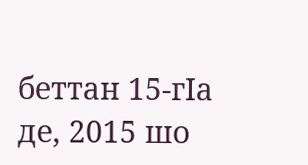беттан 15-гIа де, 2015 шо